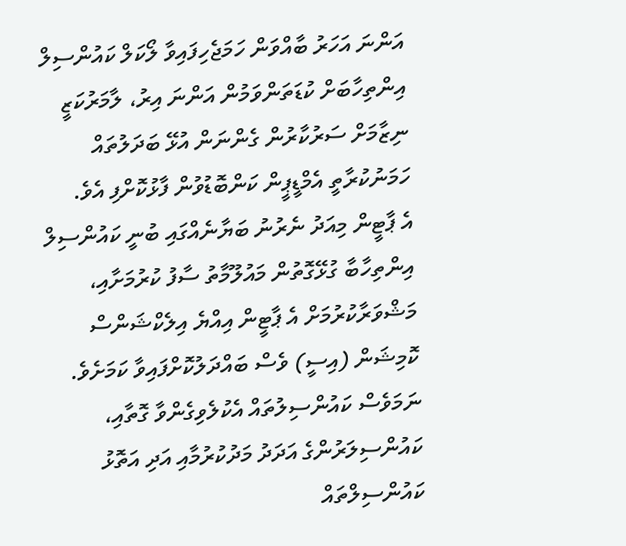އަންނަ އަހަރު ބާއްވަން ހަމަޖެހިފައިވާ ލޯކަލް ކައުންސިލް އިންތިހާބަށް ކުޑަތަންވަމުން އަންނަ އިރު، ލާމަރުކަޒީ ނިޒާމަށް ސަރުކާރުން ގެންނަން އުޅޭ ބަދަލުތައް ހަމަނުކުރާތީ އެމްޑީޕީން ކަންބޮޑުވުން ފާޅުކޮށްފި އެވެ.
އެ ޕާޓީން މިއަދު ނެރުނު ބަޔާނެއްގައި ބުނީ ކައުންސިލް އިންތިހާބާ ގުޅޭގޮތުން މައުލޫމާތު ސާފު ކުރުމަށާއި، މަޝްވަރާކުރުމަށް އެ ޕާޓީން އިއްޔެ އިލެކްޝަންސް ކޮމިޝަން (އިސީ) ވެސް ބައްދަލުކޮށްފައިވާ ކަމަށެވެ.
ނަމަވެސް ކައުންސިލުތައް އެކުލެވިގެންވާ ގޮތާއި، ކައުންސިލަރުންގެ އަދަދު މަދުކުރުމާއި އަދި އަތޮޅު ކައުންސިލްތައް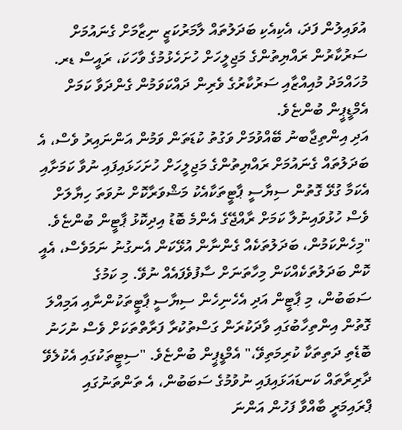އުވައިލުން ފަދަ، އެކިއެކި ބަދަލުތައް ލާމަރުކަޒީ ނިޒާމަށް ގެނައުމަށް ސަރުކާރުން ރައްޔިތުންގެ މަޖިލީހަށް ހުށަހެޅުމުގެ ވާހަކަ، ރައީސް ޑރ. މުހައްމަދު މުއިއްޒާއި ސަރުކާރުގެ ވެރިން ދައްކަވަމުން ގެންދަވާ ކަމަށް އެމްޑީޕީން ބުންޏެވެ.
އަދި އިންތިޖާބނު ބޭއްވުމަށް ވަގުތު ކުޑަތަން ވަމުން އަންނައިރު ވެސް، އެ ބަދަލުތައް ގެނައުމަށް ރައްޔިތުންގެ މަޖިލީހަށް ހުށަހަޅައިފައި ނުވާ ކަމަށާއި އެކަމާ ގުޅޭ ގޮތުން ސިޔާސީ ޕާޓީތަކާއެކު މަޝްވަރާކޮށް ނުވަތަ ހިޔާލަށް ވެސް ހުޅުވައިނުލާ ކަމަށް ރާއްޖޭގެ އެންމެ ބޮޑު އިދިކޮޅު ޕާޓީން ބުންޏެވެ.
"މިހެންކަމުން، ބަދަލުތަކެއް ގެންނާން އުޅޭކަން އެނގުނު ނަމަވެސް، އެއީ ކޮން ބަދަލުތަކެއްކަން މިހާތަނަށް ސާފުވެފައެއް ނުވޭ. މި ކަމުގެ ސަބަބުން، މި ޕާޓީން އަދި އެހެނިހެން ސިޔާސީ ޕާޓީތަކުންނާއި އަމިއްލަ ގޮތުން އިންތިހާބުގައި ވާދަކުރަން ގަސްތުކުރާ ފަރާތްތަކަށް ވެސް ނުހަނު ބޮޑެތި ދަތިތަކާ ކުރިމަތިވޭ،" އެމްޑީޕީން ބުންޏެވެ. "ސިޓީތަކުގައި އެކުލެވޭ ދާރިރާތައް ކަނޑައަޅައިފައި ނުވުމުގެ ސަބަބުން، އެ ތަންތަނުގައި ޕްރައިމަރީ ބާއްވާ ފަހުން އަންނަ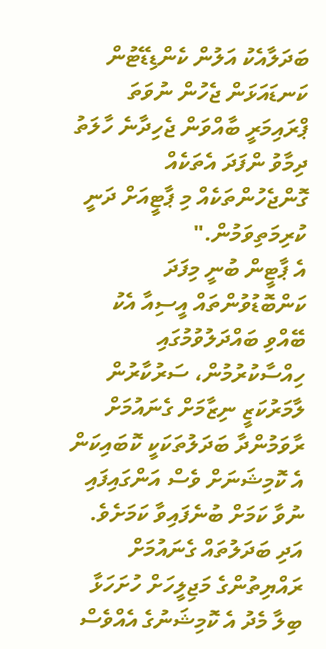ބަދަލާއެކު އަލުން ކެންޑިޑޭޓުން ކަނޑައަޅަން ޖެހުން ނުވަތަ ޕްރައިމަރީ ބާއްވަން ޖެހިދާނެ ހާލަތު ދިމާވު ންފަދަ އެތަކެއް ގޮންޖެހުންތަކެއް މި ޕާޓީއަށް ދަނީ ކުރިމަތިވަމުން."
އެ ޕާޓީން ބުނީ މިފަދަ ކަންބޮޑުވުންތައް އީސިއާ އެކު ބޭއްވި ބައްދަލުވުމުގައި ހިއްސާކުރުމުން، ސަރުކާރުން ލާމަރުކަޒީ ނިޒާމަށް ގެނައުމަށް ރާވަމުންދާ ބަދަލުތަކަކީ ކޮބައިކަން އެ ކޮމިޝަނަށް ވެސް އަންގައިފައި ނުވާ ކަމަށް ބުނެފައިވާ ކަމަށެވެ. އަދި ބަދަލުތައް ގެނައުމަށް ރައްޔިތުންގެ މަޖިލީހަށް ހުށަހަޅާ ބިލާ މެދު އެ ކޮމިޝަނުގެ އެއްވެސް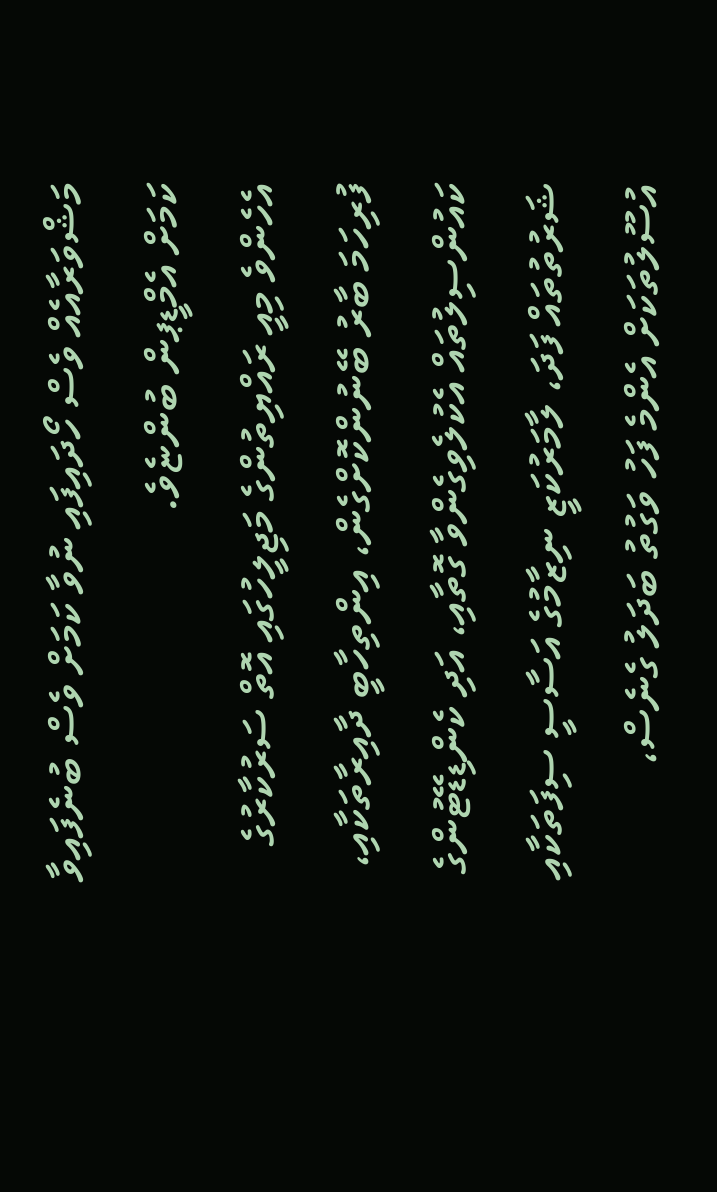މަޝްވަރާއެއް ވެސް ހޯދައިފައި ނުވާ ކަމަށް ވެސް ބުނެފައިވާ ކަމަށް އެމްޑީޕން ބުންޏެވެ.
އެހެންވެ މިއީ ރައްޔިތުންގެ މަޖިލީހުގައި އޮތް ސަރުކާރުގެ ފުރިހަމަ ބާރު ބޭނުންކޮށްގެން، އިންތިހާބީ ދާއިރާތަކާއި، ކައުންސިލުތައް އެކުލެވިގެންވާ ގޮތާއި، އަދި ކެންޑިޑޭޓުންގެ ޝަރުތުތައް ފަދަ، ލާމަރުކަޒީ ނިޒާމުގެ އަސާސީ ސިފަތަކާއި އުސޫލުތަކަށް އެންމެ ފަހު ވަގުތު ބަދަލު ގެނެސް،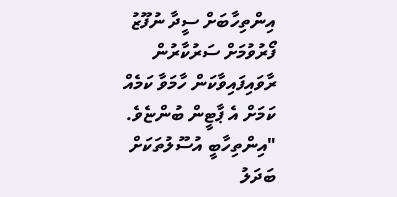އިންތިހާބަށް ސީދާ ނުފޫޒު ފޯރުވުމަށް ސަރުކާރުން ރާވައިފައިވާކަން ހާމަވާ ކަމެއް ކަމަށް އެ ޕާޓީން ބުންޏެވެ.
"އިންތިހާބީ އުސޫލުތަކަށް ބަދަލު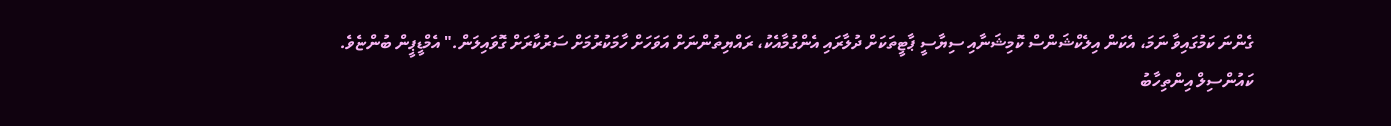ގެންނަ ކަމުގައިވާ ނަމަ، އެކަން އިލެކްޝަންސް ކޮމިޝަނާއި ސިޔާސީ ޕާޓީތަކަށް ދުލާރައި އެންގުމާއެކު، ރައްޔިތުންނަށް އަވަހަށް ހާމަކުރުމަށް ސަރުކާރަށް ގޮވައިލަން." އެމްޑީޕީން ބުންޏެވެ.
ކައުންސިލް އިންތިހާބު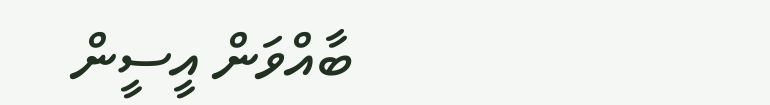ބާއްވަން އީސީން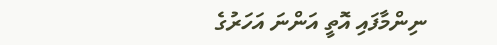ނިންމާފައި އޮތީ އަންނަ އަހަރުގެ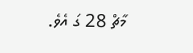މާޗް 28 ގަ އެވެ.